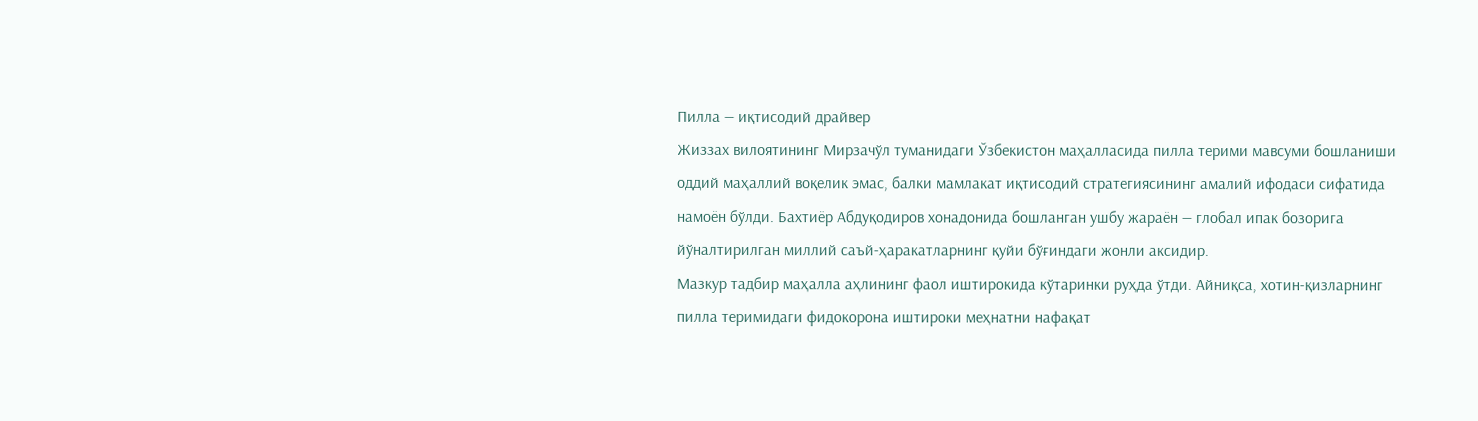Пилла — иқтисодий драйвер
Жиззах вилоятининг Мирзачўл туманидаги Ўзбекистон маҳалласида пилла терими мавсуми бошланиши оддий маҳаллий воқелик эмас, балки мамлакат иқтисодий стратегиясининг амалий ифодаси сифатида намоён бўлди. Бахтиёр Абдуқодиров хонадонида бошланган ушбу жараён — глобал ипак бозорига йўналтирилган миллий саъй-ҳаракатларнинг қуйи бўғиндаги жонли аксидир.
Мазкур тадбир маҳалла аҳлининг фаол иштирокида кўтаринки руҳда ўтди. Айниқса, хотин-қизларнинг пилла теримидаги фидокорона иштироки меҳнатни нафақат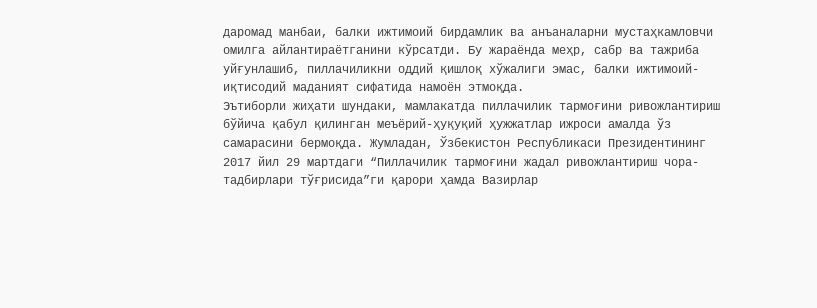даромад манбаи, балки ижтимоий бирдамлик ва анъаналарни мустаҳкамловчи омилга айлантираётганини кўрсатди. Бу жараёнда меҳр, сабр ва тажриба уйғунлашиб, пиллачиликни оддий қишлоқ хўжалиги эмас, балки ижтимоий-иқтисодий маданият сифатида намоён этмоқда.
Эътиборли жиҳати шундаки, мамлакатда пиллачилик тармоғини ривожлантириш бўйича қабул қилинган меъёрий-ҳуқуқий ҳужжатлар ижроси амалда ўз самарасини бермоқда. Жумладан, Ўзбекистон Республикаси Президентининг 2017 йил 29 мартдаги “Пиллачилик тармоғини жадал ривожлантириш чора-тадбирлари тўғрисида”ги қарори ҳамда Вазирлар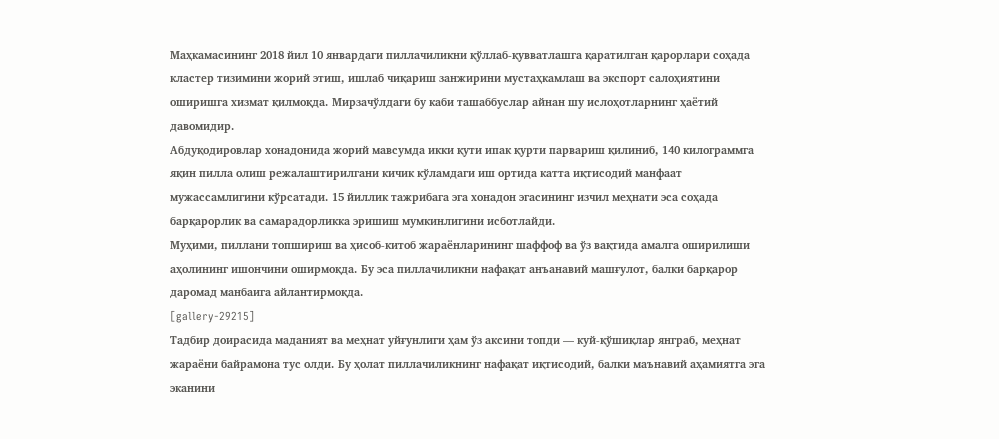Маҳкамасининг 2018 йил 10 январдаги пиллачиликни қўллаб-қувватлашга қаратилган қарорлари соҳада кластер тизимини жорий этиш, ишлаб чиқариш занжирини мустаҳкамлаш ва экспорт салоҳиятини оширишга хизмат қилмоқда. Мирзачўлдаги бу каби ташаббуслар айнан шу ислоҳотларнинг ҳаётий давомидир.
Абдуқодировлар хонадонида жорий мавсумда икки қути ипак қурти парвариш қилиниб, 140 килограммга яқин пилла олиш режалаштирилгани кичик кўламдаги иш ортида катта иқтисодий манфаат мужассамлигини кўрсатади. 15 йиллик тажрибага эга хонадон эгасининг изчил меҳнати эса соҳада барқарорлик ва самарадорликка эришиш мумкинлигини исботлайди.
Муҳими, пиллани топшириш ва ҳисоб-китоб жараёнларининг шаффоф ва ўз вақтида амалга оширилиши аҳолининг ишончини оширмоқда. Бу эса пиллачиликни нафақат анъанавий машғулот, балки барқарор даромад манбаига айлантирмоқда.
[gallery-29215]
Тадбир доирасида маданият ва меҳнат уйғунлиги ҳам ўз аксини топди — куй-қўшиқлар янграб, меҳнат жараёни байрамона тус олди. Бу ҳолат пиллачиликнинг нафақат иқтисодий, балки маънавий аҳамиятга эга эканини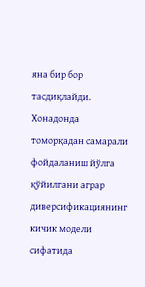яна бир бор тасдиқлайди.
Хонадонда томорқадан самарали фойдаланиш йўлга қўйилгани аграр диверсификациянинг кичик модели сифатида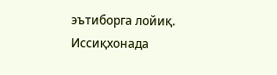эътиборга лойиқ. Иссиқхонада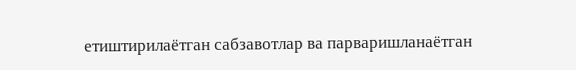етиштирилаётган сабзавотлар ва парваришланаётган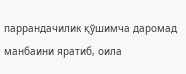паррандачилик қўшимча даромад манбаини яратиб, оила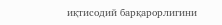иқтисодий барқарорлигини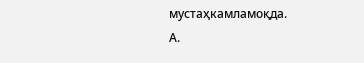мустаҳкамламоқда.
А.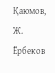Қаюмов, Ж. Ёрбеков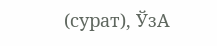(сурат), ЎзА